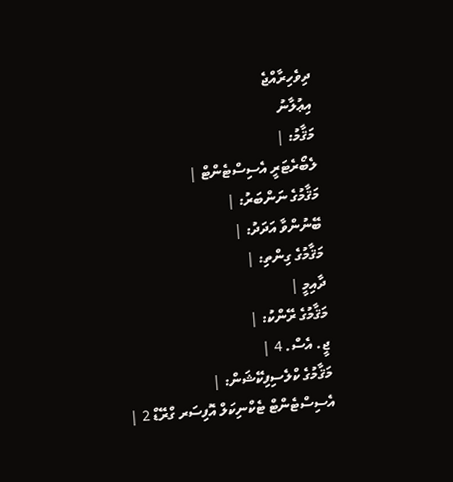ދިވެހިރާއްޖެ
އިޢުލާނު
މަޤާމު: |
ލެބޯރެޓަރީ އެސިސްޓެންޓް |
މަޤާމުގެ ނަންބަރު: |
ބޭނުންވާ އަދަދު: |
މަޤާމުގެ ގިންތި: |
ދާއިމީ |
މަޤާމުގެ ރޭންކު: |
ޖީ. އެސް. 4 |
މަޤާމުގެ ކްލެސިފިކޭޝަން: |
އެސިސްޓެންޓް ޓެކްނިކަލް އޮފިސަރ ގްރޭޑް 2 |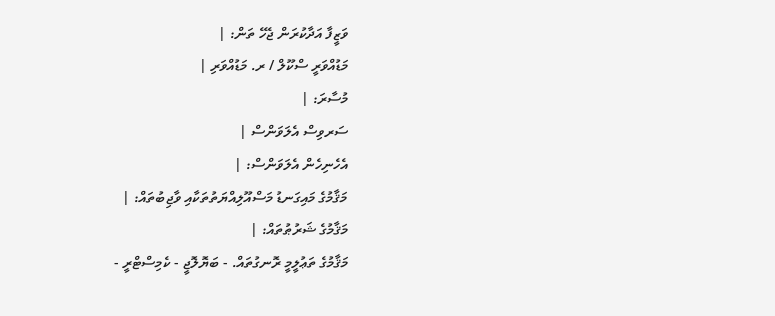ވަޒީފާ އަދާކުރަން ޖެހޭ ތަން: |
މަޑުއްވަރީ ސްކޫލް / ރ. މަޑުއްވަރި |
މުސާރަ: |
ސަރވިސް އެލަވަންސް |
އެހެނިހެން އެލަވަންސް: |
މަޤާމުގެ މައިގަނޑު މަސްއޫލިއްޔަތުތަކާއި ވާޖިބުތައް: |
މަޤާމުގެ ޝަރުޠުތައް: |
މަޤާމުގެ ތަޢުލީމީ ރޮނގުތައް. - ބަޔޮލޮޖީ - ކެމިސްޓްރީ -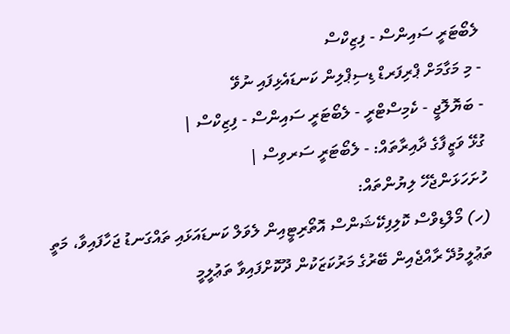ލެބޯޓަރީ ސައިންސް - ފިޒިކްސް
- މި މަގާމަށް ޕްރިފަރޑް ޑިސިޕްލިން ކަނޑައެޅިފައި ނުވޭ
- ބަޔޮލޮޖީ - ކެމިސްޓްރީ - ލެބޯޓަރީ ސައިންސް - ފިޒިކްސް |
ގުޅޭ ވަޒީފާގެ ދާއިރާތައް: - ލެބޯޓަރީ ސަރވިސް |
ހުށަހަޅަންޖެހޭ ލިޔުންތައް:
(ހ) މޯލްޑިވްސް ކޮލިފިކޭޝަންސް އޮތޯރިޓީއިން ލެވަލް ކަނޑައަޅައި ތައްގަނޑު ޖަހާފައިވާ، މަތީ ތަޢުލީމުދޭ ރާއްޖެއިން ބޭރުގެ މަރުކަޒަކުން ދޫކޮށްފައިވާ ތަޢުލީމީ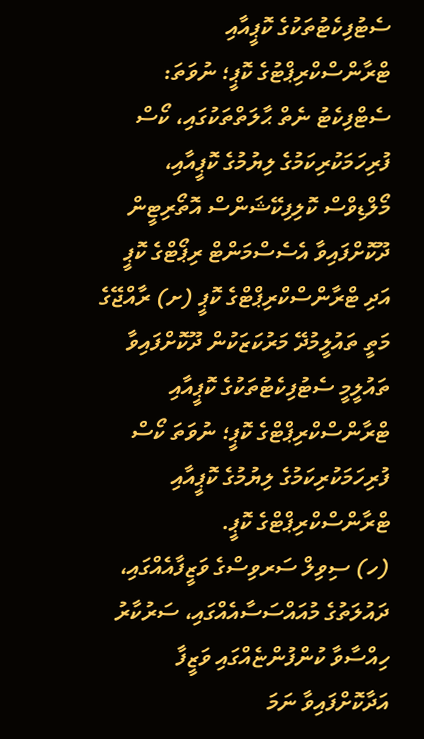ސެޓުފިކެޓުތަކުގެ ކޮޕީއާއި ޓްރާންސްކްރިޕްޓުގެ ކޮޕީ؛ ނުވަތަ: ސެޓްފިކެޓު ނެތް ޙާލަތްތަކުގައި، ކޯސް ފުރިހަމަކުރިކަމުގެ ލިޔުމުގެ ކޮޕީއާއި، މޯލްޑިވްސް ކޮލިފިކޭޝަންސް އޮތޯރިޓީން ދޫކޮށްފައިވާ އެސެސްމަންޓް ރިޕޯޓްގެ ކޮޕީ އަދި ޓްރާންސްކްރިޕްޓްގެ ކޮޕީ (ށ) ރާއްޖޭގެ މަތީ ތައުލީމުދޭ މަރުކަޒަކުން ދޫކޮށްފައިވާ ތައުލީމީ ސެޓުފިކެޓުތަކުގެ ކޮޕީއާއި ޓްރާންސްކްރިޕްޓްގެ ކޮޕީ؛ ނުވަތަ ކޯސް ފުރިހަމަކުރިކަމުގެ ލިޔުމުގެ ކޮޕީއާއި ޓްރާންސްކްރިޕްޓްގެ ކޮޕީ.
(ހ) ސިވިލް ސަރވިސްގެ ވަޒީފާއެއްގައި، ދައުލަތުގެ މުއައްސަސާއެއްގައި، ސަރުކާރު ހިއްސާވާ ކުންފުންޏެއްގައި ވަޒީފާ އަދާކޮށްފައިވާ ނަމަ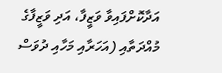އަދާކޮށްފައިވާ ވަޒީފާ، އަދި ވަޒީފާގެ މުއްދަތާއި (އަހަރާއި މަހާއި ދުވަސް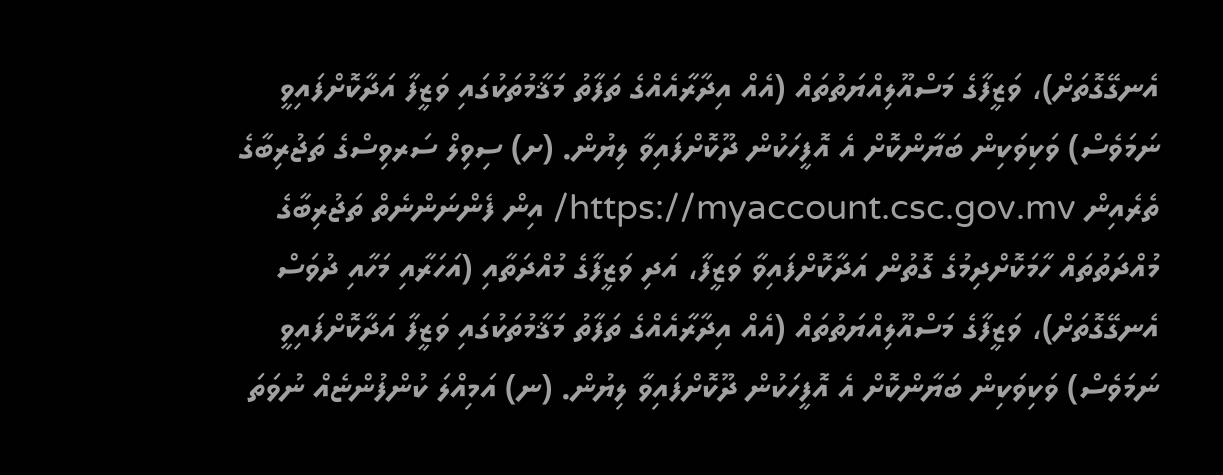އެނގޭގޮތަށް)، ވަޒީފާގެ މަސްއޫލިއްޔަތުތައް (އެއް އިދާރާއެއްގެ ތަފާތު މަޤާމުތަކުގައި ވަޒީފާ އަދާކޮށްފައިވީ ނަމަވެސް) ވަކިވަކިން ބަޔާންކޮށް އެ އޮފީހަކުން ދޫކޮށްފައިވާ ލިޔުން. (ށ) ސިވިލް ސަރވިސްގެ ތަޖުރިބާގެ ތެރެއިން https://myaccount.csc.gov.mv/ އިން ފެންނަންނެތް ތަޖުރިބާގެ މުއްދަތުތައް ހާމަކޮށްދިމުގެ ގޮތުން އަދާކޮށްފައިވާ ވަޒީފާ، އަދި ވަޒީފާގެ މުއްދަތާއި (އަހަރާއި މަހާއި ދުވަސް އެނގޭގޮތަށް)، ވަޒީފާގެ މަސްއޫލިއްޔަތުތައް (އެއް އިދާރާއެއްގެ ތަފާތު މަޤާމުތަކުގައި ވަޒީފާ އަދާކޮށްފައިވީ ނަމަވެސް) ވަކިވަކިން ބަޔާންކޮށް އެ އޮފީހަކުން ދޫކޮށްފައިވާ ލިޔުން. (ނ) އަމިއްލަ ކުންފުންޏެއް ނުވަތަ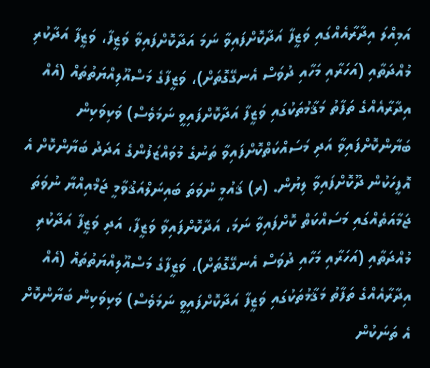އަމިއްލަ އިދާރާއެއްގައި ވަޒީފާ އަދާކޮށްފައިވާ ނަމަ އަދާކޮށްފައިވާ ވަޒީފާ، ވަޒީފާ އަދާކުރި މުއްދަތާއި (އަހަރާއި މަހާއި ދުވަސް އެނގޭގޮތަށް)، ވަޒީފާގެ މަސްއޫލިއްޔަތުތައް (އެއް އިދާރާއެއްގެ ތަފާތު މަޤާމުތަކުގައި ވަޒީފާ އަދާކޮށްފައިވީ ނަމަވެސް) ވަކިވަކިން ބަޔާންކޮށްފައިވާ އަދި މަސައްކަތްކޮށްފައިވާ ތަނުގެ މުވައްޒަފުންގެ އަދަދު ބަޔާންކޮށް އެ އޮފީހަކުން ދޫކޮށްފައިވާ ލިޔުން. (ރ) ޤައުމީ ނުވަތަ ބައިނަލްއަޤުވާމީ ޖަމްއިއްޔާ ނުވަތަ ޖަމާއަތެއްގައި މަސައްކަތް ކޮށްފައިވާ ނަމަ، އަދާކޮށްފައިވާ ވަޒީފާ، އަދި ވަޒީފާ އަދާކުރި މުއްދަތާއި (އަހަރާއި މަހާއި ދުވަސް އެނގޭގޮތަށް)، ވަޒީފާގެ މަސްއޫލިއްޔަތުތައް (އެއް އިދާރާއެއްގެ ތަފާތު މަޤާމުތަކުގައި ވަޒީފާ އަދާކޮށްފައިވީ ނަމަވެސް) ވަކިވަކިން ބަޔާންކޮށް އެ ތަނަކުން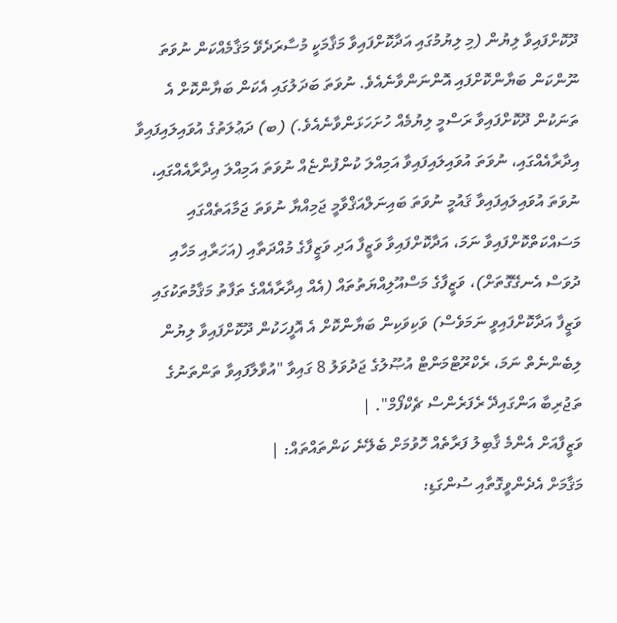ދޫކޮށްފައިވާ ލިޔުން (މި ލިޔުމުގައި އަދާކޮށްފައިވާ މަޤާމަކީ މުސާރަދެވޭ މަޤާމެއްކަން ނުވަތަ ނޫންކަން ބަޔާންކޮށްފައި އޮންނަންވާނެއެވެ. ނުވަތަ ބަދަލުގައި އެކަން ބަޔާންކޮށް އެ ތަނަކުން ދޫކޮށްފައިވާ ރަސްމީ ލިޔުމެއް ހުށަހަޅަންވާނެއެވެ.) (ބ) ދަޢުލަތުގެ އުވައިލައިފައިވާ އިދާރާއެއްގައި، ނުވަތަ އުވައިލައިފައިވާ އަމިއްލަ ކުންފުންޏެއް ނުވަތަ އަމިއްލަ އިދާރާއެއްގައި، ނުވަތަ އުވައިލައިފައިވާ ޤައުމީ ނުވަތަ ބައިނަލްއަޤްވާމީ ޖަމިއްޔާ ނުވަތަ ޖަމާއަތެއްގައި މަސައްކަތްކޮށްފައިވާ ނަމަ، އަދާކޮށްފައިވާ ވަޒީފާ އަދި ވަޒީފާގެ މުއްދަތާއި (އަހަރާއި މަހާއި ދުވަސް އެނގޭގޮތަށް)، ވަޒީފާގެ މަސްއޫލިއްޔަތުތައް (އެއް އިދާރާއެއްގެ ތަފާތު މަޤާމުތަކުގައި ވަޒީފާ އަދާކޮށްފައިވީ ނަމަވެސް) ވަކިވަކިން ބަޔާންކޮށް އެ އޮފީހަކުން ދޫކޮށްފައިވާ ލިޔުން ލިބެންނެތް ނަމަ، ރެކްރޫޓްމަންޓް އުޞޫލުގެ ޖަދުވަލު 8 ގައިވާ "އުވާލާފައިވާ ތަންތަނުގެ ތަޖުރިބާ އަންގައިދޭ ރެފަރެންސް ޗެކްފޯމް". |
ވަޒީފާއަށް އެންމެ ޤާބިލު ފަރާތެއް ހޮވުމަށް ބެލޭނެ ކަންތައްތައް: |
މަޤާމަށް އެދެންވީގޮތާއި ސުންގަޑި: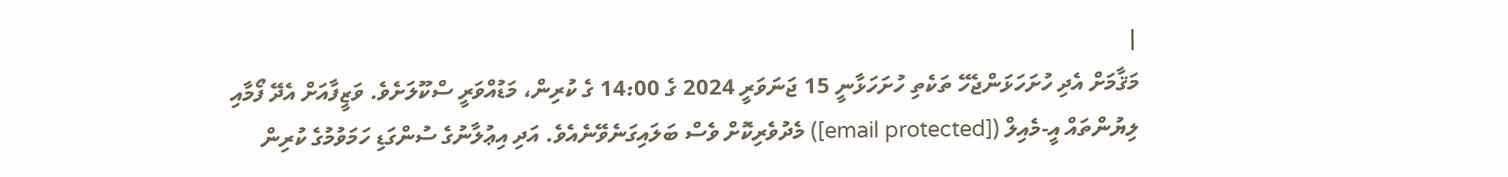|
މަޤާމަށް އެދި ހުށަހަޅަންޖެހޭ ތަކެތި ހުށަހަޅާނީ 15 ޖަނަވަރީ 2024 ގެ 14:00 ގެ ކުރިން، މަޑުއްވަރީ ސްކޫލަށެވެ. ވަޒީފާއަށް އެދޭ ފޯމާއި ލިޔުންތައް އީ-މެއިލް ([email protected]) މެދުވެރިކޮށް ވެސް ބަލައިގަނެވޭނެއެވެ. އަދި އިޢުލާނުގެ ސުންގަޑި ހަމަވުމުގެ ކުރިން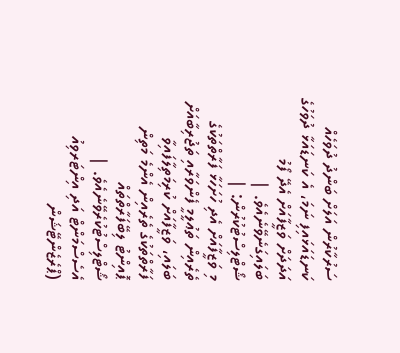ސަރުކާރުން އަލަށް ބަންދު ދުވަހެއް ކަނޑައަޅައިފި ނަމަ، އެ ކަނޑައަޅާ ދުވަހުގެ އަދަދަށް ވަޒީފާއަށް އެދޭ ފޯމު ބަލައިގަނެވޭނެއެވެ. |
ޝޯޓްލިސްޓުކުރުން: |
މި ވަޒީފާއަށް އެދި ހުށަހަޅާ ފަރާތްތަކުގެ ތެރެއިން ތަޢުލީމީ ފެންވަރާއި ތަޖުރިބާއަށް ބަލައި، ވަޒީފާއަށް ކުރިމަތިލާފައިވާ ފަރާތްތަކުގެ ތެރެއިން އެންމެ މަތިން ޕޮއިންޓު ލިބޭފަރާތްތައް ޝޯޓްލިސްޓުކުރެވޭނެއެވެ. |
އެސެސްމަންޓް އަދި އިންޓަރވިއު (ޕްރެޒެންޓޭޝަން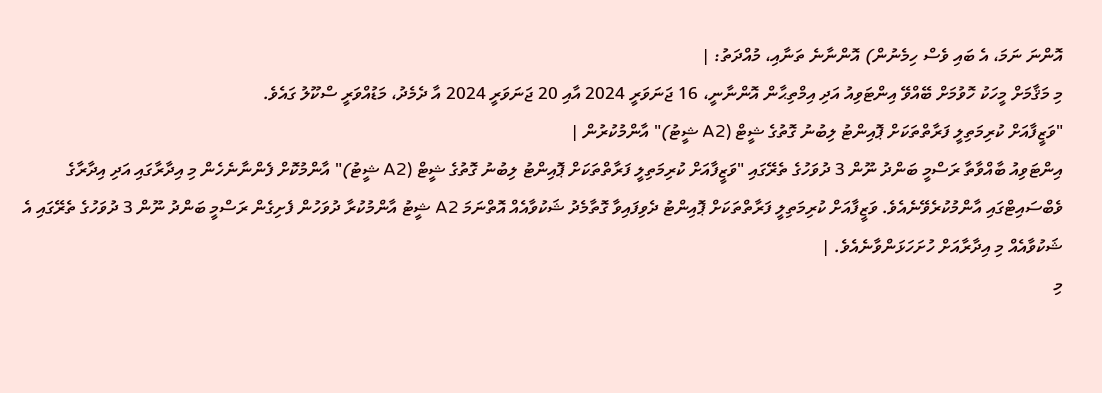އޮންނަ ނަމަ، އެ ބައި ވެސް ހިމެނުން) އޮންނާނެ ތަނާއި، މުއްދަތު: |
މި މަޤާމަށް މީހަކު ހޮވުމަށް ބޭއްވޭ އިންޓަވިއު އަދި އިމްތިޙާން އޮންނާނީ، 16 ޖަނަވަރީ 2024 އާއި 20 ޖަނަވަރީ 2024 އާ ދެމެދު، މަޑުއްވަރީ ސްކޫލު ގައެވެ.
"ވަޒީފާއަށް ކުރިމަތިލީ ފަރާތްތަކަށް ޕޮއިންޓު ލިބުނު ގޮތުގެ ޝީޓް (A2 ޝީޓު)" އާންމުކުރުން |
އިންޓަވިއު ބާއްވާތާ ރަސްމީ ބަންދު ނޫން 3 ދުވަހުގެ ތެރޭގައި "ވަޒީފާއަށް ކުރިމަތިލީ ފަރާތްތަކަށް ޕޮއިންޓު ލިބުނު ގޮތުގެ ޝީޓް (A2 ޝީޓު)" އާންމުކޮށް ފެންނާނެހެން މި އިދާރާގައި އަދި އިދާރާގެ ވެބްސައިޓްގައި އާންމުކުރެވޭނެއެވެ. ވަޒީފާއަށް ކުރިމަތިލީ ފަރާތްތަކަށް ޕޮއިންޓު ދެވިފައިވާ ގޮތާމެދު ޝަކުވާއެއް އޮތްނަމަ A2 ޝީޓު އާންމުކުރާ ދުވަހުން ފެށިގެން ރަސްމީ ބަންދު ނޫން 3 ދުވަހުގެ ތެރޭގައި އެ ޝަކުވާއެއް މި އިދާރާއަށް ހުށަހަޅަންވާނެއެވެ. |
މި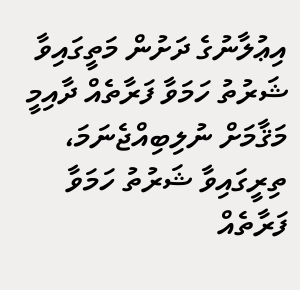އިޢުލާނުގެ ދަށުން މަތީގައިވާ ޝަރުތު ހަމަވާ ފަރާތެއް ދާއިމީ މަޤާމަށް ނުލިބިއްޖެނަމަ، ތިރީގައިވާ ޝަރުތު ހަމަވާ ފަރާތެއް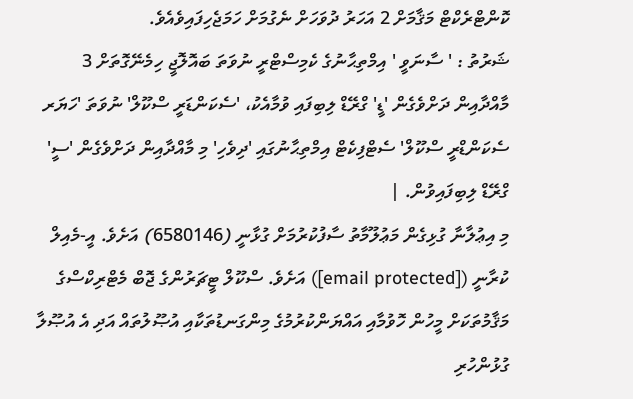ކޮންޓްރެކްޓް މަޤާމަށް 2 އަހަރު ދުވަހަށް ނެގުމަށް ހަމަޖެހިފައިވެއެވެ.
ޝަރުތު : ' ސާނަވީ ' އިމްތިޙާނުގެ ކެމިސްޓްރީ ނުވަތަ ބައޮލޮޖީ ހިމެނޭގޮތަށް 3 މާއްދާއިން ދަށްވެގެން 'ޑީ' ގްރޭޑް ލިބިފައި ވުމާއެކު، 'ސެކަންޑަރީ ސްކޫލް' ނުވަތަ 'ހަޔަރ ސެކަންޑްރީ ސްކޫލް' ސެޓްފިކެޓް އިމްތިޙާނުގައި 'ދިވެހި' މި މާއްދާއިން ދަށްވެގެން 'ސީ' ގްރޭޑް ލިބިފައިވުން. |
މި އިޢުލާނާ ގުޅިގެން މަޢުލޫމާތު ސާފުކުރުމަށް ގުޅާނީ (6580146) އަށެވެ. އީ-މެއިލް ކުރާނީ ([email protected]) އަށެވެ. ސްކޫލް ޓީޗަރުންގެ ޖޮބް މެޓްރިކްސްގެ މަޤާމުތަކަށް މީހުން ހޮވުމާއި އައްޔަންކުރުމުގެ މިންގަނޑުތަކާއި އުޞޫލުތައް އަދި އެ އުޞޫލާ ގުޅުންހުރި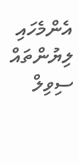އެންމެހައި ލިޔުންތައް ސިވިލް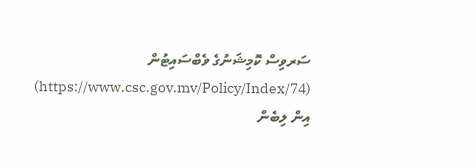ސަރވިސް ކޮމިޝަނުގެ ވެބްސައިޓުން (https://www.csc.gov.mv/Policy/Index/74) އިން ލިބެން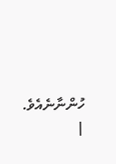ހުންނާނެއެވެ. |